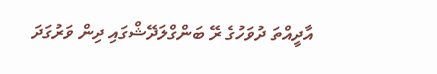އާދީއްތަ ދުވަހުގެ ރޭ ބަންގްލަދޭޝްގައި ދިން ވަރުގަދަ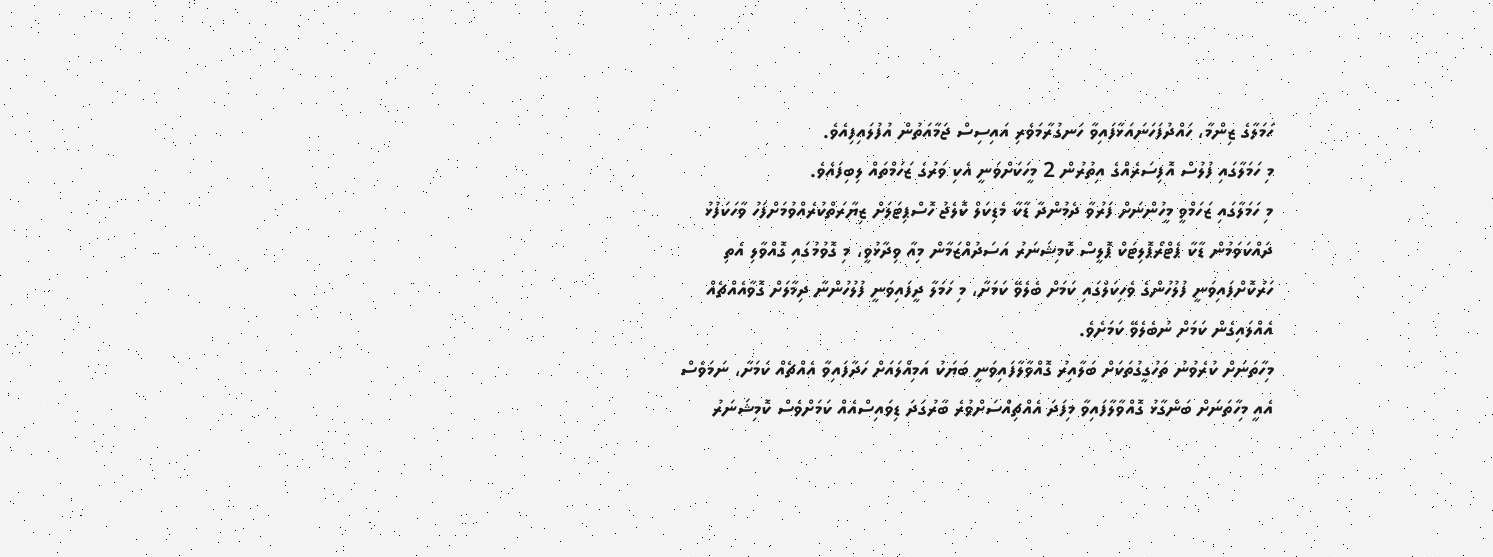ހަމަލާގެ ޒިންމާ، ހައްދުފަހަނައަޅާފައިވާ ހަނގުރާމަވެރި އައިސިސް ޖަމާއަތުން އުފުލައިފިއެވެ.
މި ހަމަލާގައި ފުލުސް އޮފިސަރެއްގެ އިތުރުން 2 މީހަކަށްވަނީ އެކި ވަރުގެ ޒަހަމްތައް ލިބިފައެވެ.
މި ހަމަލާގައި ޒަހަމްވީ މީހުންނަށް ފަރުވާ ދެމުންދާ ޑާކާ މެޑިކަލް ކޮލެޖު ހޮސްޕިޓަލަށް ޒިޔާރަތްކުރެއްވުމަށްފަހު ވާހަކަފުޅު ދައްކަވަމުން ޑާކާ ޕެޓްރޯޕޮލިޓަކް ޕޮލީސް ކޮމިޝަނަރު އަސަދުއްޒަމާން މިއާ ވިދާޅުވީ، މި ގޮވުމުގައި ގޮއްވާލި އެތި ހަރުކޮށްފައިވަނީ ފުލުހުންގެ ވެހިކަލްގައި ކަމަށް ބެލެވޭ ކަމަށާ، މި ހަމަލާ ދީފައިވަނީ ފުލުހުންނާ ދިމާލަށް ގޮވާއެއްޗެއް އެއްލައިގެން ކަމަށް ނުބެލެވޭ ކަމަށެވެ.
މިހާތަނަށް ކުރެވުނު ތަހުގީގުތަކަށް ބަލާއިރު ގޮއްވާލާފައިވަނީ ބަޔަކު އަމިއްލައަށް ހަދާފައިވާ އެއްޗެއް ކަމަށާ، ނަމަވެސް އެއީ މިހާތަނަށް ބަންގާޅު ގޮއްވާލާފައިވާ މިފަދަ އެއްޗިއްސަށްވުރެ ބާރުގަދަ ޑިވައިސްއެއް ކަމަށްވެސް ކޮމިޝަނަރު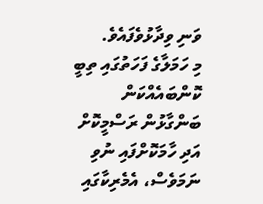ވަނި ވިދާޅުވެފައެވެ.
މި ހަމަލާގެ ފަހަތުގައި ތިބީ ކޮންބައެއްކަން ބަންގާޅުން ރަސްމީކޮށް އަދި ހާމަކޮށްފައި ނުވި ނަމަވެސް، އެމެރިކާގައި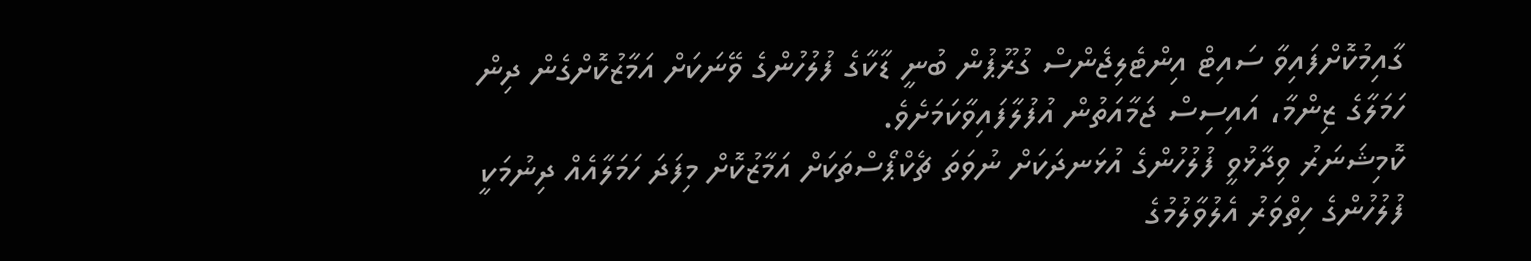ގާއިމުކޮށްފައިވާ ސައިޓް އިންޓެލިޖެންސް ގުރޫޕުން ބުނީ ޑާކާގެ ފުލުހުންގެ ވޭނަކަށް އަމާޒުކޮށްގެން ދިން ހަމަލާގެ ޒިންމާ، އައިސިސް ޖަމާއަތުން އުފުލާފައިވާކަމަށެވެ.
ކޮމިޝަނަރު ވިދާޅުވީ ފުލުހުންގެ އުޅަނދަކަށް ނުވަތަ ޗެކްޕޯސްތަކަށް އަމާޒުކޮށް މިފަދަ ހަމަލާއެއް ދިނުމަކީ ފުލުހުންގެ ހިތްވަރު އެލުވާލުމުގެ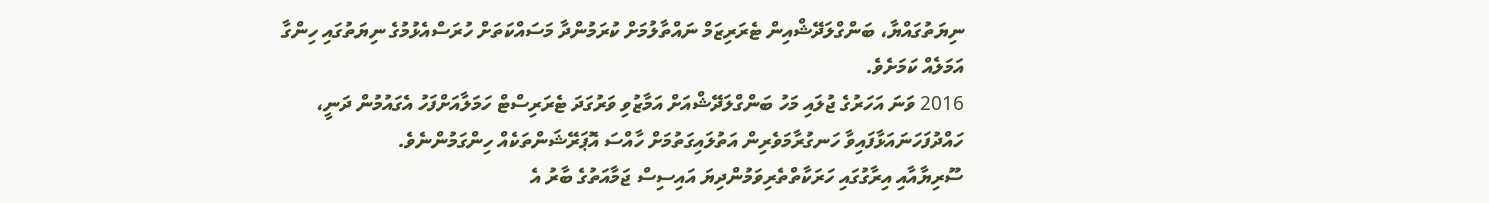ނިޔަތުގައްޔާ، ބަންގްލަދޭޝްއިން ޓެރަރިޒަމް ނައްތާލުމަށް ކުރަމުންދާ މަސައްކަތަށް ހުރަސްއެޅުމުގެ ނިޔަތުގައި ހިންގާ އަމަލެއް ކަމަށެވެ.
2016 ވަނަ އަހަރުގެ ޖުލައި މަހު ބަންގްލަދޭޝްއަށް އަމާޒުވި ވަރުގަދަ ޓެރަރިސްޓް ހަމަލާއަށްފަހު އެގައުމުން ދަނީ، ހައްދުފަހަނައަޅާފައިވާ ހަނގުރާމަވެރިން އަތުލައިގަތުމަށް ހާއްސަ އޮޕަރޭޝަންތަކެއް ހިންގަމުންނެވެ.
ސޫރިޔާއާއި އިރާގުގައި ހަރަކާތްތެރިވަމުންދިޔަ އައިސިސް ޖަމާއަތުގެ ބާރު އެ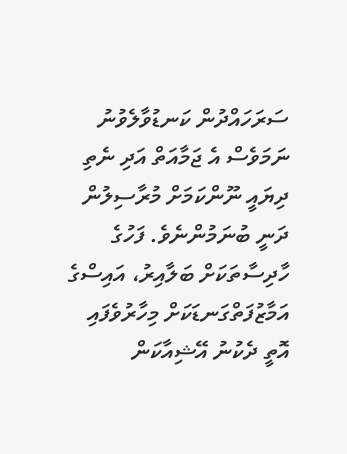ސަރަހައްދުން ކަނޑުވާލެވުނު ނަމަވެސް އެ ޖަމާއަތް އަދި ނެތި ދިޔައީ ނޫންކަމަށް މުރާސިލުން ދަނީ ބުނަމުންނެވެ. ފަހުގެ ހާދިސާތަކަށް ބަލާއިރު، އައިސްގެ އަމާޒުފަތްގަނޑަކަށް މިހާރުވެފައި އޮތީ ދެކުނު އޭޝިއާކަން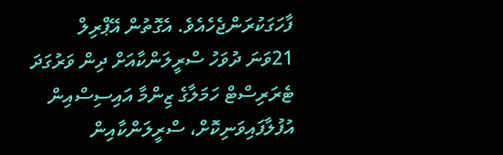ފާހަގަކުރަންޖެހެއެވެ. އެގޮތުން އޭޕްރިލް 21ވަނަ ދުވަހު ސްރީލަންކާއަށް ދިން ވަރުގަދަ ޓެރަރިސްޓް ހަމަލާގެ ޒިންމާ އައިސިސްއިން އުފުލާފައިވަނިކޮށް، ސްރީލަންކާއިން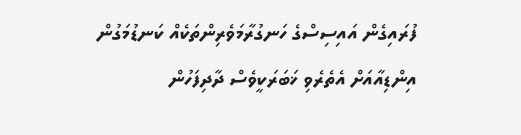ފުރައިގެން އައިސިސްގެ ހަނގުރާމަވެރިންތަކެއް ކަނޑުމަގުން އިންޑިއާއަށް އެތެރެވި ޚަބަރަކީވެސް ދާދިފަހުން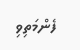ފެންމަތިވި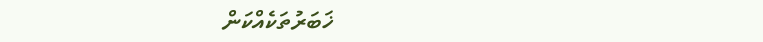ޚަބަރުތަކެއްކަން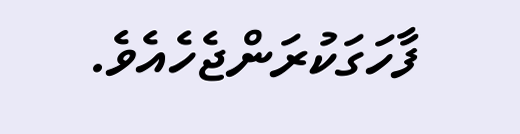ފާހަގަކުރަންޖެހެއެވެ.